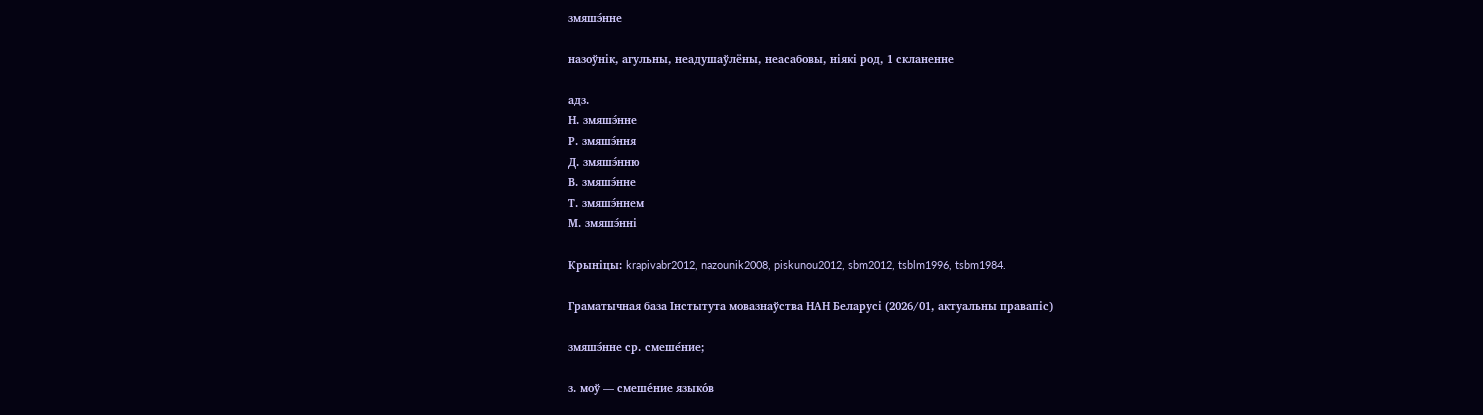змяшэ́нне

назоўнік, агульны, неадушаўлёны, неасабовы, ніякі род, 1 скланенне

адз.
Н. змяшэ́нне
Р. змяшэ́ння
Д. змяшэ́нню
В. змяшэ́нне
Т. змяшэ́ннем
М. змяшэ́нні

Крыніцы: krapivabr2012, nazounik2008, piskunou2012, sbm2012, tsblm1996, tsbm1984.

Граматычная база Інстытута мовазнаўства НАН Беларусі (2026/01, актуальны правапіс)

змяшэ́нне ср. смеше́ние;

з. моў — смеше́ние языко́в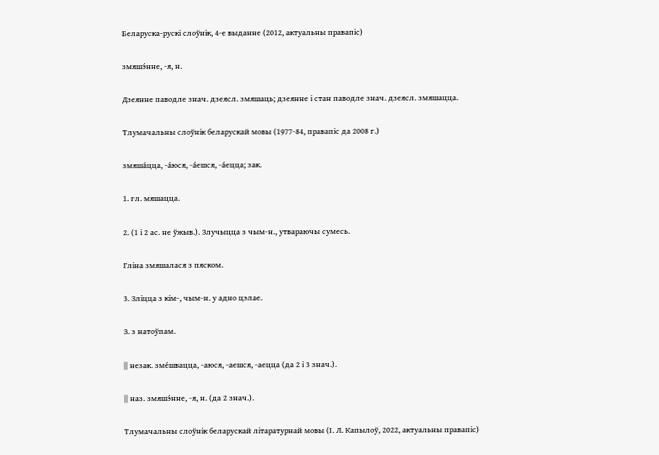Беларуска-рускі слоўнік, 4-е выданне (2012, актуальны правапіс)

змяшэ́нне, ‑я, н.

Дзеянне паводле знач. дзеясл. змяшаць; дзеянне і стан паводле знач. дзеясл. змяшацца.

Тлумачальны слоўнік беларускай мовы (1977-84, правапіс да 2008 г.)

змяша́цца, -а́юся, -а́ешся, -а́ецца; зак.

1. гл. мяшацца.

2. (1 і 2 ас. не ўжыв.). Злучыцца з чым-н., утвараючы сумесь.

Гліна змяшалася з пяском.

3. Зліцца з кім-, чым-н. у адно цэлае.

З. з натоўпам.

|| незак. зме́швацца, -аюся, -аешся, -аецца (да 2 і 3 знач.).

|| наз. змяшэ́нне, -я, н. (да 2 знач.).

Тлумачальны слоўнік беларускай літаратурнай мовы (І. Л. Капылоў, 2022, актуальны правапіс)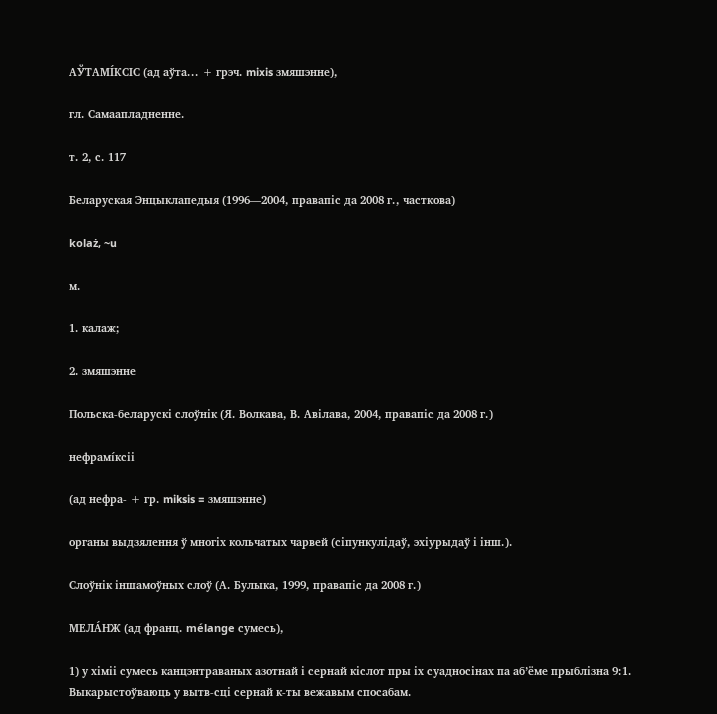АЎТАМІ́КСІС (ад аўта... + грэч. mixis змяшэнне),

гл. Самаапладненне.

т. 2, с. 117

Беларуская Энцыклапедыя (1996—2004, правапіс да 2008 г., часткова)

kolaż, ~u

м.

1. калаж;

2. змяшэнне

Польска-беларускі слоўнік (Я. Волкава, В. Авілава, 2004, правапіс да 2008 г.)

нефрамі́ксіі

(ад нефра- + гр. miksis = змяшэнне)

органы выдзялення ў многіх кольчатых чарвей (сіпункулідаў, эхіурыдаў і інш.).

Слоўнік іншамоўных слоў (А. Булыка, 1999, правапіс да 2008 г.)

МЕЛА́НЖ (ад франц. mélange сумесь),

1) у хіміі сумесь канцэнтраваных азотнай і сернай кіслот пры іх суадносінах па аб’ёме прыблізна 9:1. Выкарыстоўваюць у вытв-сці сернай к-ты вежавым спосабам.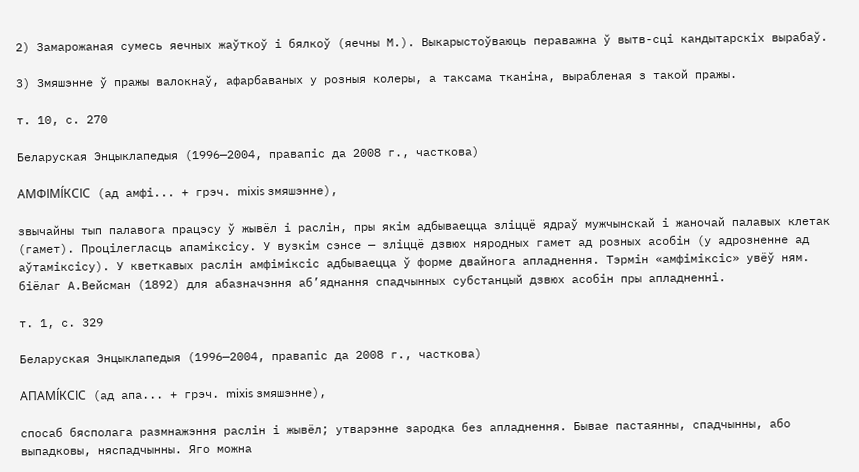2) Замарожаная сумесь яечных жаўткоў і бялкоў (яечны М.). Выкарыстоўваюць пераважна ў вытв-сці кандытарскіх вырабаў.

3) Змяшэнне ў пражы валокнаў, афарбаваных у розныя колеры, а таксама тканіна, вырабленая з такой пражы.

т. 10, с. 270

Беларуская Энцыклапедыя (1996—2004, правапіс да 2008 г., часткова)

АМФІМІ́КСІС (ад амфі... + грэч. mixis змяшэнне),

звычайны тып палавога працэсу ў жывёл і раслін, пры якім адбываецца зліццё ядраў мужчынскай і жаночай палавых клетак (гамет). Процілегласць апаміксісу. У вузкім сэнсе — зліццё дзвюх няродных гамет ад розных асобін (у адрозненне ад аўтаміксісу). У кветкавых раслін амфіміксіс адбываецца ў форме двайнога апладнення. Тэрмін «амфіміксіс» увёў ням. біёлаг А.Вейсман (1892) для абазначэння аб’яднання спадчынных субстанцый дзвюх асобін пры апладненні.

т. 1, с. 329

Беларуская Энцыклапедыя (1996—2004, правапіс да 2008 г., часткова)

АПАМІ́КСІС (ад апа... + грэч. mixis змяшэнне),

спосаб бясполага размнажэння раслін і жывёл; утварэнне зародка без апладнення. Бывае пастаянны, спадчынны, або выпадковы, няспадчынны. Яго можна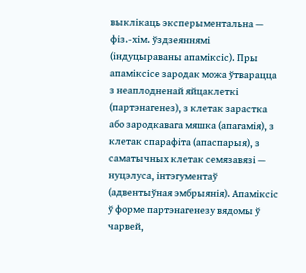выклікаць эксперыментальна — фіз.-хім. ўздзеяннямі (індуцыраваны апаміксіс). Пры апаміксісе зародак можа ўтварацца з неаплодненай яйцаклеткі (партэнагенез), з клетак зарастка або зародкавага мяшка (апагамія), з клетак спарафіта (апаспарыя), з саматычных клетак семязавязі — нуцэлуса, інтэгументаў (адвентыўная эмбрыянія). Апаміксіс ў форме партэнагенезу вядомы ў чарвей,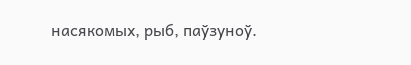насякомых, рыб, паўзуноў.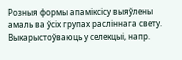Розныя формы апаміксісу выяўлены амаль ва ўсіх групах расліннага свету. Выкарыстоўваюць у селекцыі, напр.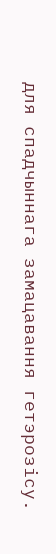для спадчыннага замацавання гетэрозісу.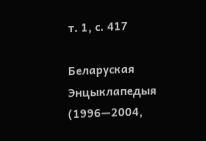т. 1, с. 417

Беларуская Энцыклапедыя (1996—2004,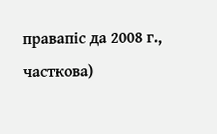правапіс да 2008 г., часткова)